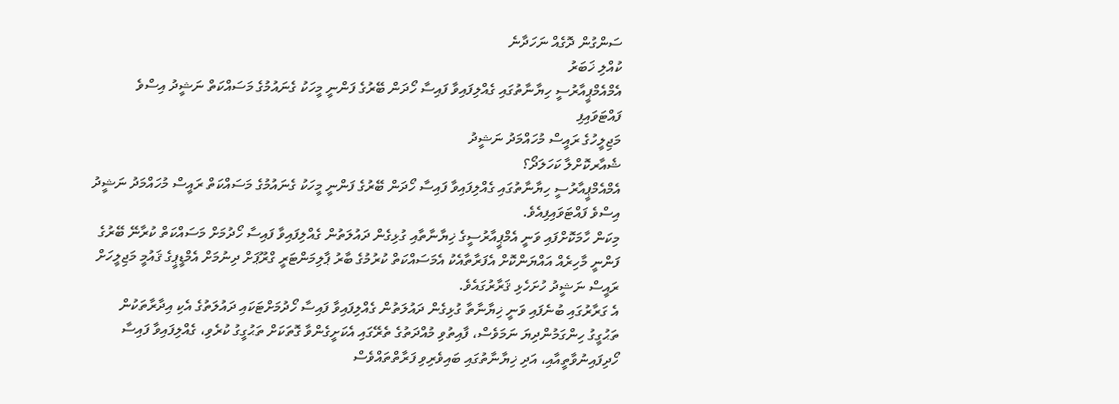ސަންގުން ދޮގެއް ނަހަދާނެ
ކުއްލި ޚަބަރު
އެމްއެމްޕީއާރުސީ ހިޔާނާތުގައި ގެއްލިފައިވާ ފައިސާ ހޯދަން ބޭރުގެ ފަންނީ މީހަކު ގެނައުމުގެ މަސައްކަތް ނަޝީދު އިސްވެ ފައްޓަވައިފި
މަޖިލީހުގެ ރައީސް މުހައްމަދު ނަޝީދު
ޝެއާރކޮށްލާ ކަހަލަދޯ؟
އެމްއެމްޕީއާރުސީ ހިޔާނާތުގައި ގެއްލިފައިވާ ފައިސާ ހޯދަން ބޭރުގެ ފަންނީ މީހަކު ގެނައުމުގެ މަސައްކަތް ރައީސް މުހައްމަދު ނަޝީދު އިސްވެ ފައްޓަވައިފިއެވެ.
މިކަން ހާމަކޮށްފައި ވަނީ އެމްޕީއާރުސީގެ ޚިޔާނާތާއި ގުޅިގެން ދައުލަތުން ގެއްލިފައިވާ ފައިސާ ހޯދުމަށް މަސައްކަތް ކުރާނޭ ބޭރުގެ ފަންނީ މާހިރެއް އައްޔަންކޮށް އެފަރާތާއެކު އެމަސައްކަތް ކުރުމުގެ ބާރު ޕާލިމަންޓަރީ ގްރޫޕަށް ދިނުމަށް އެމްޑީޕީގެ ޤައުމީ މަޖިލީހަށް ރައީސް ނަޝީދު ހުށަހެޅި ޤަރާރުގައެވެ.
އެ ގަރާރުގައި ބުނެފައި ވަނީ ޚިޔާނާތާ ގުޅިގެން ދައުލަތުން ގެއްލިފައިވާ ފައިސާ ހޯދުމަށްޓަކައި ދައުލަތުގެ އެކި އިދާރާތަކުން ތަޙުގީގު ހިންގަމުންދިޔަ ނަމަވެސް، ފާއިތުވި މުއްދަތުގެ ތެރޭގައި އެކަށީގެންވާ ގޮތަކަށް ތަޙުގީގު ކުރެވި، ގެއްލިފައިވާ ފައިސާ ހޯދިފައިނުވާތީއާއި، އަދި ޚިޔާނާތުގައި ބައިވެރިވި ފަރާތްތައްވެސް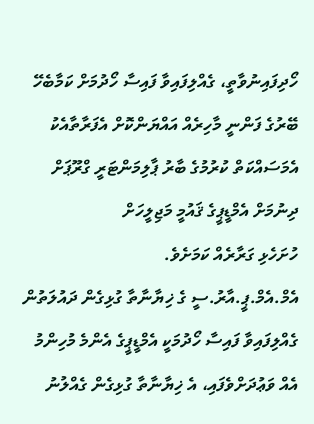ހޯދިފައިނުވާތީ، ގެއްލިފައިވާ ފައިސާ ހޯދުމަށް ކަމާބެހޭ ބޭރުގެ ފަންނީ މާހިރެއް އައްޔަންކޮށް އެފަރާތާއެކު އެމަސައްކަތް ކުރުމުގެ ބާރު ޕާލިމަންޓަރީ ގްރޫޕަށް ދިނުމަށް އެމްޑީޕީގެ ޤައުމީ މަޖިލީހަށް
ހުށަހެޅި ގަރާރެއް ކަމަށެވެ.
އެމް.އެމް.ޕީ.އާރު.ސީ ގެ ޚިޔާނާތާ ގުޅިގެން ދައުލަތުން ގެއްލިފައިވާ ފައިސާ ހޯދުމަކީ އެމްޑީޕީގެ އެންމެ މުހިންމު އެއް ވަޢުދަށްވެފައި، އެ ޚިޔާނާތާ ގުޅިގެން ގެއްލުނު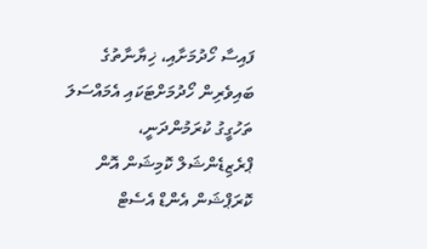ފައިސާ ހޯދުމަށާއި، ޚިޔާނާތުގެ ބައިވެރިން ހޯދުމަށްޓަކައި އެމައްސަލަ ތަހުގީގު ކުރަމުންދަނީ، ޕްރެޒިޑެންޝަލް ކޮމިޝަން އޮން ކޮރަޕްޝަން އެންޑް އެސެޓް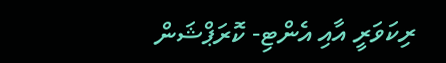ރިކަވަރީ އާއި އެންޓި- ކޮރަޕްޝަން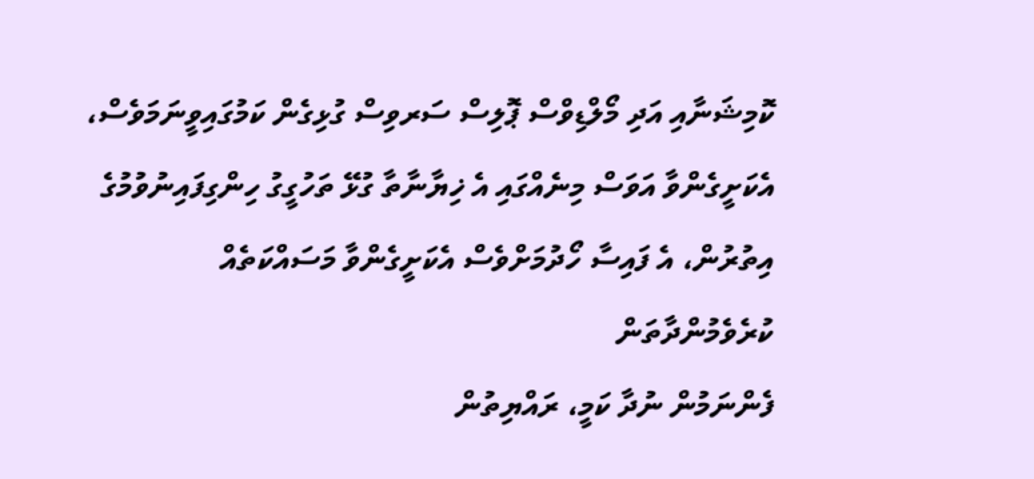ކޮމިޝަނާއި އަދި މޯލްޑިވްސް ޕޮލިސް ސަރވިސް ގުޅިގެން ކަމުގައިވީނަމަވެސް، އެކަށީގެންވާ އަވަސް މިނެއްގައި އެ ޚިޔާނާތާ ގުޅޭ ތަހުގީގު ހިންގިފައިނުވުމުގެ އިތުރުން، އެ ފައިސާ ހޯދުމަށްވެސް އެކަށީގެންވާ މަސައްކަތެއް ކުރެވެމުންދާތަން
ފެންނަމުން ނުދާ ކަމީ، ރައްޔިތުން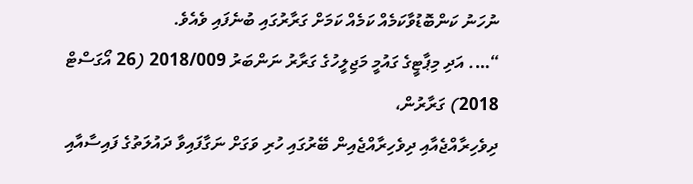ނުހަނު ކަންބޮޑުވާކަމެއް ކަމެއް ކަމަށް ގަރާރުގައި ބުނެފައި ވެއެވެ.
“…. އަދި މިޕާޓީގެ ގައުމީ މަޖިލީހުގެ ގަރާރު ނަންބަރު 2018/009 (26 އޯގަސްޓް 2018) ގަރާރުން،
ދިވެހިރާއްޖެއާއި ދިވެހިރާއްޖެއިން ބޭރުގައި ހުރި ވަގަށް ނަގާފައިވާ ދައުލަތުގެ ފައިސާއާއި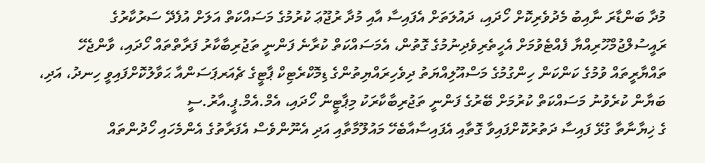މުދާ ބަންޑާރަ ނާއިބު މެދުވެރިކޮށް ހޯދައި، ދައުލަތަށް އެފައިސާ އާއި މުދާ ރުޖޫޢަ ކުރުމުގެ މަސައްކަތް އަލަށް އުފެދޭ ސަރުކާރުގެ ރައީސުލްޖުމްހޫރިއްޔާ ފެއްޓެވުމަށް އެހީތެރިވެދިނުމުގެ ގޮތުން، އެމަސައްކަތް ކުރާނެ ފަންނީ ތަޖުރިބާކާރު ފަރާތްތައް ހޯދައި، ވާންޖެހޭ ތައްޔާރީތައް ވުމުގެ ކަންކަން ހިންގުމުގެ މަސްއޫލިއްޔަތު ދިވެހިރައްޔިތުންގެ ޑިމޮކްރެޓިކް ޕާޓީގެ ޗެއަރޕަސަންއާ ޙަވާލުކޮށްފައިވީ ހިނދު، އަދި،
ބަޔާން ކުރެވުނު މަސައްކަތް ކުރުމަށް ބޭރުގެ ފަންނީ ތަޖުރިބާކާރަކު މިޕާޓީން ހޯދައި، އެމް.އެމް.ޕީ.އާރު.ސީ
ގެ ޚިޔާނާތާ ގުޅޭ ފައިސާ ދަތުރުކޮށްފައިވާ ގޮތާއި އެފައިސާއާބެހޭ މައުލޫމާތާއި އަދި އެނޫންވެސް އެފަރާތުގެ އެންމެހައި ހޯދުންތައް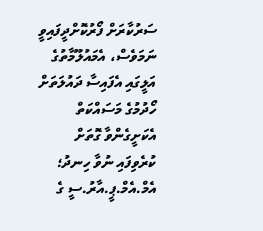ސަރުކާރަށް ފޯރުކޮށްދީފައިވީ ނަމަވެސް، އެމައުލޫމާތުގެ އަލީގައި އެފައިސާ ދައުލަތަށް ހޯދުމުގެ މަސައްކަތް އެކަށީގެންވާ ގޮތަށް ކުރެވިފައި ނުވާ ހިނދު؛ އެމް.އެމް.ޕީ.އާރު.ސީ ގެ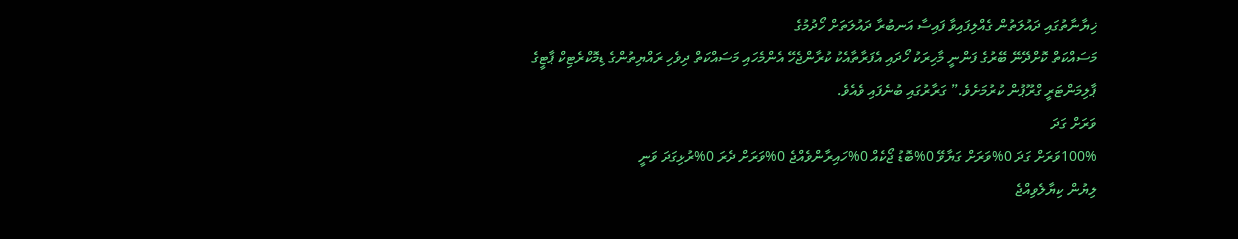ޚިޔާނާތުގައި ދައުލަތުން ގެއްލިފައިވާ ފައިސާ އަނބުރާ ދައުލަތަށް ހޯދުމުގެ
މަސައްކަތް ކޮށްދޭނޭ ބޭރުގެ ފަންނީ މާހިރަކު ހޯދައި އެފަރާތާއެކު ކުރާންޖެހޭ އެންމެހައި މަސައްކަތް ދިވެހި ރައްޔިތުންގެ ޑިމޮކްރެޓިކް ޕާޓީގެ ޕާލިމަންޓަރީ ގްރޫޕުން ކުރުމަށެވެ.” ގަރާރުގައި ބުނެފައި ވެއެވެ.
ވަރަށް ގަދަ
100%ވަރަށް ގަދަ 0%ވަރަށް ގަޔާވޭ 0%ބޮޑު ޖޯކެއް 0%ހައިރާންވެއްޖެ 0%ވަރަށް ދެރަ 0%ރުޅިގަދަ ވަނީ
ލިޔުން ކިޔާލެވިއްޖެ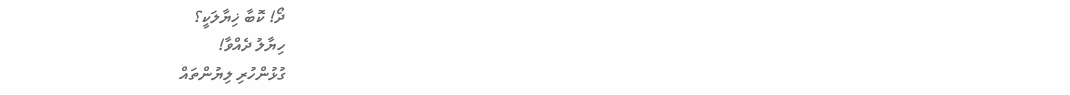ދޯ! ކޮބާ ޚިޔާލަކީ؟
ހިޔާލު ދެއްވާ!
ގުޅުންހުރި ލިޔުންތައް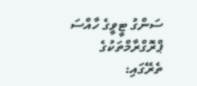ސަންގު ޓީވީގެ ހާއްސަ ޕްރޮގްރާމްތަކުގެ ތެރޭގައި: